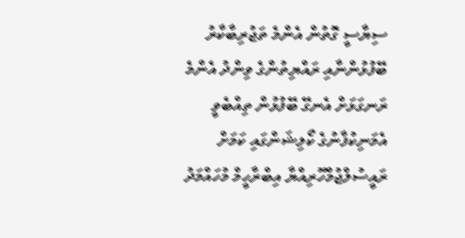ސިޔާސީ ގޮތުން އެންމެ ތަޖުރިބާކާރު ބޭފުޅުންނާއި ރައްޔިތުންގެ ވިންދު އެންމެ ރަނގަޅަށް އެނގޭ ބޭފުޅުން ތިއްބެވީ އެމަނިކުފާނުގެ ކޯލިޝަންގައި ކަމަށް ރައީސުލްޖުމްހޫރިއްޔާ އިބްރާހީމް މުހައްމަދު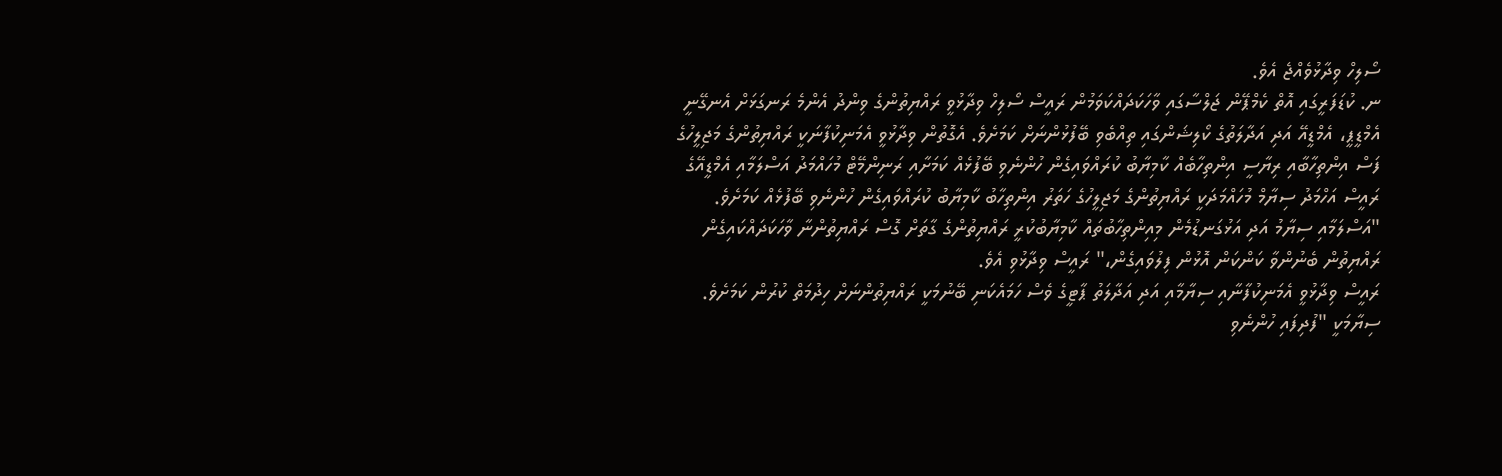ސޯލިހް ވިދާޅުވެއްޖެ އެވެ.
ނ. ކުޑަފަރީގައި އޮތް ކެމްޕޭން ޖަލްސާގައި ވާހަކަދައްކަވަމުން ރައީސް ސޯލިހް ވިދާޅުވީ ރައްޔިތުންގެ ވިންދު އެންމެ ރަނގަޅަށް އެނގޭނީ އެމްޑީޕީ، އެމްޑީއޭ އަދި އަދާލަތުގެ ކޯލިޝަންގައި ތިއްބެވި ބޭފުޅުންނަށް ކަމަށެވެ. އެގޮތުން ވިދާޅުވީ އެމަނިކުފާނަކީ ރައްޔިތުންގެ މަޖިލީހުގެ ފަސް އިންތިހާބާއި ރިޔާސީ އިންތިހާބެއް ކާމިޔާބު ކުރައްވައިގެން ހުންނެވި ބޭފުޅެއް ކަމަށާއި ރަނިންމޭޓް މުހައްމަދު އަސްލަމާއި އެމްޑީއޭގެ ރައީސް އަހްމަދު ސިޔާމް މުހައްމަދަކީ ރައްޔިތުންގެ މަޖިލީހުގެ ހަތަރު އިންތިހާބު ކާމިޔާބު ކުރައްވައިގެން ހުންނެވި ބޭފުޅެއް ކަމަށެވެ.
"އަސްލަމާއި ސިޔާމު އަދި އަޅުގަނޑުމެން މިއިންތިހާބުތައް ކާމިޔާބުކުރީ ރައްޔިތުންގެ ގާތަށް ގޮސް ރައްޔިތުންނާ ވާހަކަދައްކައިގެން ރައްޔިތުން ބެނުންވާ ކަންކަން އޮޅުން ފިލުވައިގެން،" ރައީސް ވިދާޅުވި އެވެ.
ރައީސް ވިދާޅުވީ އެމަނިކުފާނާއި ސިޔާމާއި އަދި އަދާލަތު ޕާޓީގެ ވެސް ހަމައެކަނި ބޭނުމަކީ ރައްޔިތުންނަށް ހިދުމަތް ކުރުން ކަމަށެވެ. ސިޔާމަކީ "ފުދިފައި ހުންނެވި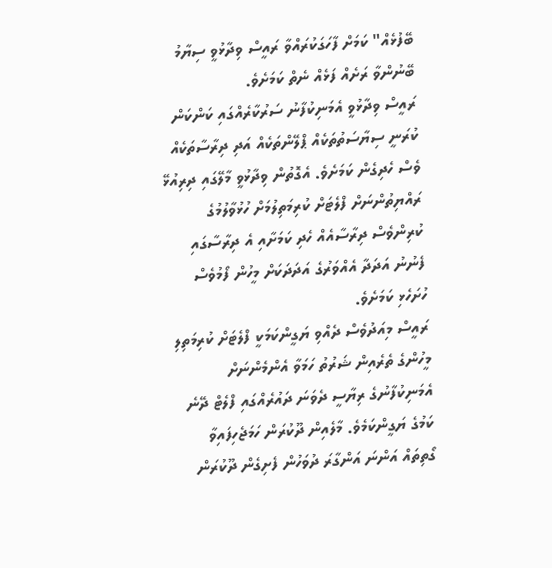ބޭފުޅެއް" ކަމަށް ފާހަގަކުރައްވާ ރައީސް ވިދާޅުވީ ސިޔާމު ބޭނުންވާ ރަށެއް ފަޅެއް ނެތް ކަމަށެވެ.
ރައީސް ވިދާޅުވީ އެމަނިކުފާނު ސަރުކާރެއްގައި ކަންކަން ކުރަނީ ސިޔާސަތުތަކެއް ޕްލޭންތަކެއް އަދި ދިރާސާތަކެއް ވެސް ހެދިގެން ކަމަށެވެ. އެގޮތުން ވިދާޅުވީ މާލޭގައި ދިރިއުޅޭ ރައްޔިތުންނަށް ފްލެޓަށް ކުރިމަތިލުމަށް ހުޅުވާލުމުގެ ކުރިންވެސް ދިރާސާއެއް ހެދި ކަމަށާއި އެ ދިރާސާގައި ފެނުނު އަދަދާ އެއްވަރުގެ އަދަދަކަށް މީހުން ފޯމުވެސް ހުށަހެޅި ކަމަށެވެ.
ރައީސް މިއަދުވެސް ދެއްވި ޔަގީންކަމަކީ ފްލެޓަށް ކުރިމަތިލި މީހުންގެ ތެރެއިން ޝަރުތު ހަމަވާ އެންމެންނަށް އެމަނިކުފާނުގެ ރިޔާސީ ދެވަނަ ދައުރެއްގައި ފްލެޓް ދޭނެ ކަމުގެ ޔަގީންކަމެވެ. މާލެއިން ދޫކުރަން ހަމަޖެހިފައިވާ ގޯތިތައް އަންނަ އަންގާރަ ދުވަހުން ފެށިގެން ދޫކުރަން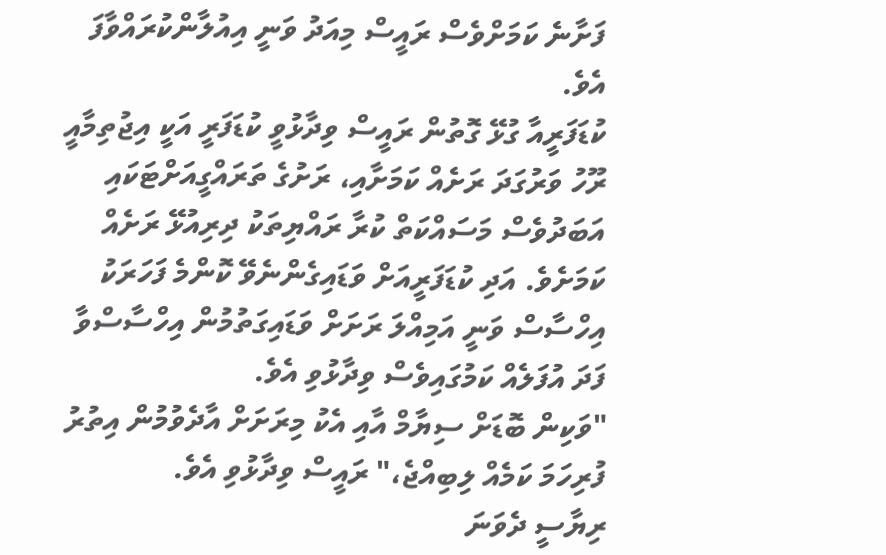ފަށާނެ ކަމަށްވެސް ރައީސް މިއަދު ވަނީ އިއުލާންކުރައްވާފަ އެވެ.
ކުޑަފަރީއާ ގުޅޭ ގޮތުން ރައީސް ވިދާޅުވީ ކުޑަފަރީ އަކީ އިޖުތިމާއީ ރޫހު ވަރުގަދަ ރަށެއް ކަމަށާއި، ރަށުގެ ތަރައްގީއަށްޓަކައި އަބަދުވެސް މަސައްކަތް ކުރާ ރައްޔިތަކު ދިރިއުޅޭ ރަށެއް ކަމަށެވެ. އަދި ކުޑަފަރީއަށް ވަޑައިގެންނެވޭ ކޮންމެ ފަހަރަކު އިހްސާސް ވަނީ އަމިއްލަ ރަށަށް ވަޑައިގަތުމުން އިހްސާސްވާ ފަދަ އުފަލެއް ކަމުގައިވެސް ވިދާޅުވި އެވެ.
"ވަކިން ބޮޑަށް ސިޔާމް އާއި އެކު މިރަށަށް އާދެވުމުން އިތުރު ފުރިހަމަ ކަމެއް ލިބިއްޖެ،" ރައީސް ވިދާޅުވި އެވެ.
ރިޔާސީ ދެވަނަ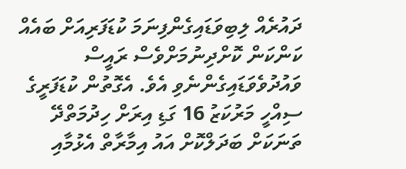ދައުރެއް ލިބިވަޑައިގެންފިނަމަ ކުޑަފަރިއަށް ބައެއް ކަންކަން ކޮށްދިނުމަށްވެސް ރައީސް ވައުދުވެވަޑައިގެންނެވި އެވެ. އެގޮތުން ކުޑަފަރީގެ ސިއްހީ މަރުކަޒު 16 ގަޑި އިރަށް ހިދުމަތްދޭ ތަނަކަށް ބަދަލްކޮށް އައު އިމާރާތް އެޅުމާއި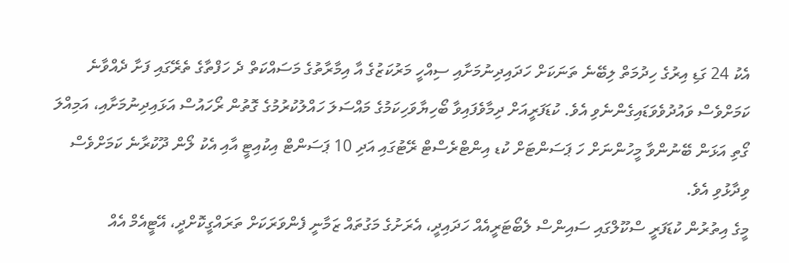އެކު 24 ގަޑި އިރުގެ ހިދުމަތް ލިބޭނެ ތަނަކަށް ހަދައިދިނުމަށާއި ސިއްހީ މަރުކަޒުގެ އާ އިމާރާތުގެ މަސައްކަތް ދެ ހަފްތާގެ ތެރޭގައި ފަށާ ދެއްވާނެ ކަމަށްވެސް ވައުދުވެވަޑައިގެންނެވި އެވެ. ކުޑަފަރީއަށް ދިމާވެފައިވާ ބޯހިޔާވަހިކަމުގެ މައްސަލަ ހައްލުކުރުމުގެ ގޮތުން ރޯހައުސް އަޅައިދިނުމަށާއި، އަމިއްލަ ގޯތި އަޅަން ބޭނުންވާ މީހުންނަށް ހަ ޕަސަންޓަށް ކުޑ އިންޓްރެސްޓް ރޭޓުގައި އަދި 10 ޕަސަންޓް އިކުއިޓީ އާއި އެކު ލޯން ދޫކުރާނެ ކަމަށްވެސް ވިދާޅުވި އެވެ.
މީގެ އިތުރުން ކުޑަފަރީ ސްކޫލްގައި ސައިންސް ލެބޯޓަރީއެއް ހަދައިދީ، އެރަށުގެ މަގުތައް ޒަމާނީ ފެންވަރަކަށް ތަރައްގީކޮށްދީ، އޭޓީއެމް އެއް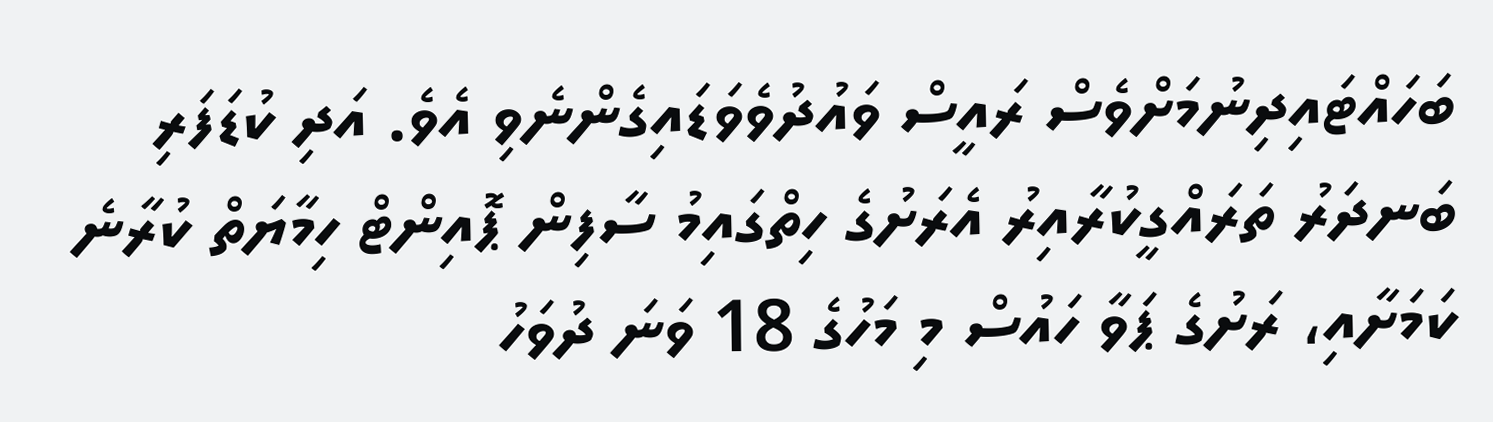ބަހައްޓައިދިނުމަށްވެސް ރައީސް ވައުދުވެވަޑައިގެންނެވި އެވެ. އަދި ކުޑަފަރި ބަނދަރު ތަރައްގީކުރާއިރު އެރަށުގެ ހިތްގައިމު ސާފިން ޕޮއިންޓް ހިމާޔަތް ކުރާނެ ކަމަށާއި، ރަށުގެ ޕަވާ ހައުސް މި މަހުގެ 18 ވަނަ ދުވަހު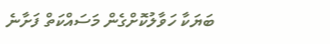ބަޔަކާ ހަވާލުކޮށްގެން މަސައްކަތް ފަށާނެ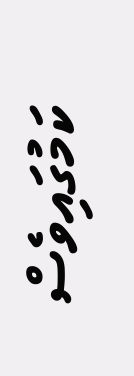ކަމުގައިވެސް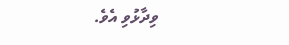ވިދާޅުވި އެވެ.